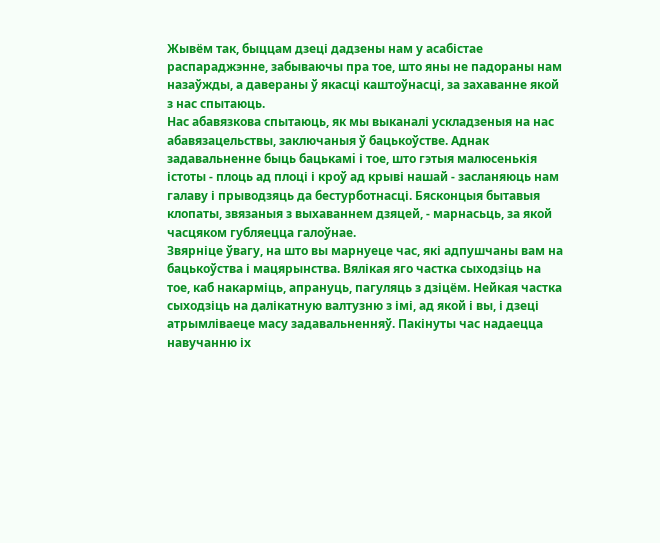Жывём так, быццам дзеці дадзены нам у асабістае распараджэнне, забываючы пра тое, што яны не падораны нам назаўжды, а давераны ў якасці каштоўнасці, за захаванне якой з нас спытаюць.
Нас абавязкова спытаюць, як мы выканалі ускладзеныя на нас абавязацельствы, заключаныя ў бацькоўстве. Аднак задавальненне быць бацькамi і тое, што гэтыя малюсенькія істоты - плоць ад плоці і кроў ад крыві нашай - засланяюць нам галаву і прыводзяць да бестурботнасці. Бясконцыя бытавыя клопаты, звязаныя з выхаваннем дзяцей, - марнасьць, за якой часцяком губляецца галоўнае.
Звярніце ўвагу, на што вы марнуеце час, які адпушчаны вам на бацькоўства і мацярынства. Вялікая яго частка сыходзіць на тое, каб накарміць, апрануць, пагуляць з дзіцём. Нейкая частка сыходзіць на далікатную валтузню з імі, ад якой і вы, і дзеці атрымліваеце масу задавальненняў. Пакінуты час надаецца навучанню іх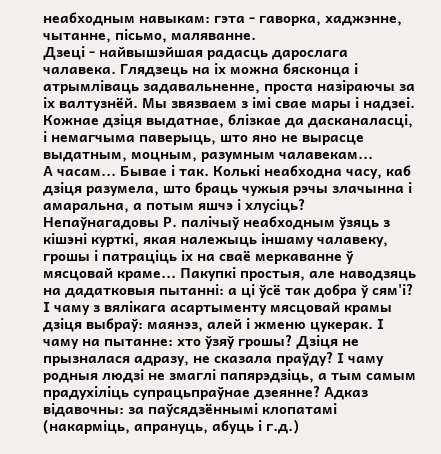неабходным навыкам: гэта - гаворка, хаджэнне, чытанне, пісьмо, маляванне.
Дзеці - найвышэйшая радасць дарослага чалавека. Глядзець на іх можна бясконца і атрымліваць задавальненне, проста назіраючы за іх валтузнёй. Мы звязваем з імі свае мары і надзеі. Кожнае дзіця выдатнае, блізкае да дасканаласці, і немагчыма паверыць, што яно не вырасце выдатным, моцным, разумным чалавекам...
А часам... Бывае і так. Колькі неабходна часу, каб дзіця разумела, што браць чужыя рэчы злачынна і амаральна, а потым яшчэ і хлусіць? Непаўнагадовы Р. палічыў неабходным ўзяць з кішэні курткі, якая належыць іншаму чалавеку, грошы і патраціць іх на сваё меркаванне ў мясцовай краме... Пакупкі простыя, але наводзяць на дадатковыя пытанні: а ці ўсё так добра ў сям'і? І чаму з вялікага асартыменту мясцовай крамы дзіця выбраў: маянэз, алей і жменю цукерак. І чаму на пытанне: хто ўзяў грошы? Дзіця не прызналася адразу, не сказала праўду? І чаму родныя людзі не змаглі папярэдзіць, а тым самым прадухіліць супрацьпраўнае дзеянне? Адказ відавочны: за паўсядзённымі клопатамі (накарміць, апрануць, абуць і г.д.)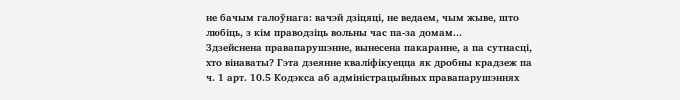не бачым галоўнага: вачэй дзіцяці, не ведаем, чым жыве, што любіць, з кім праводзіць вольны час па-за домам...
Здзейснена правапарушэнне, вынесена пакаранне, а па сутнасці, хто вінаваты? Гэта дзеянне кваліфікуецца як дробны крадзеж па ч. 1 арт. 10.5 Кодэкса аб адміністрацыйных правапарушэннях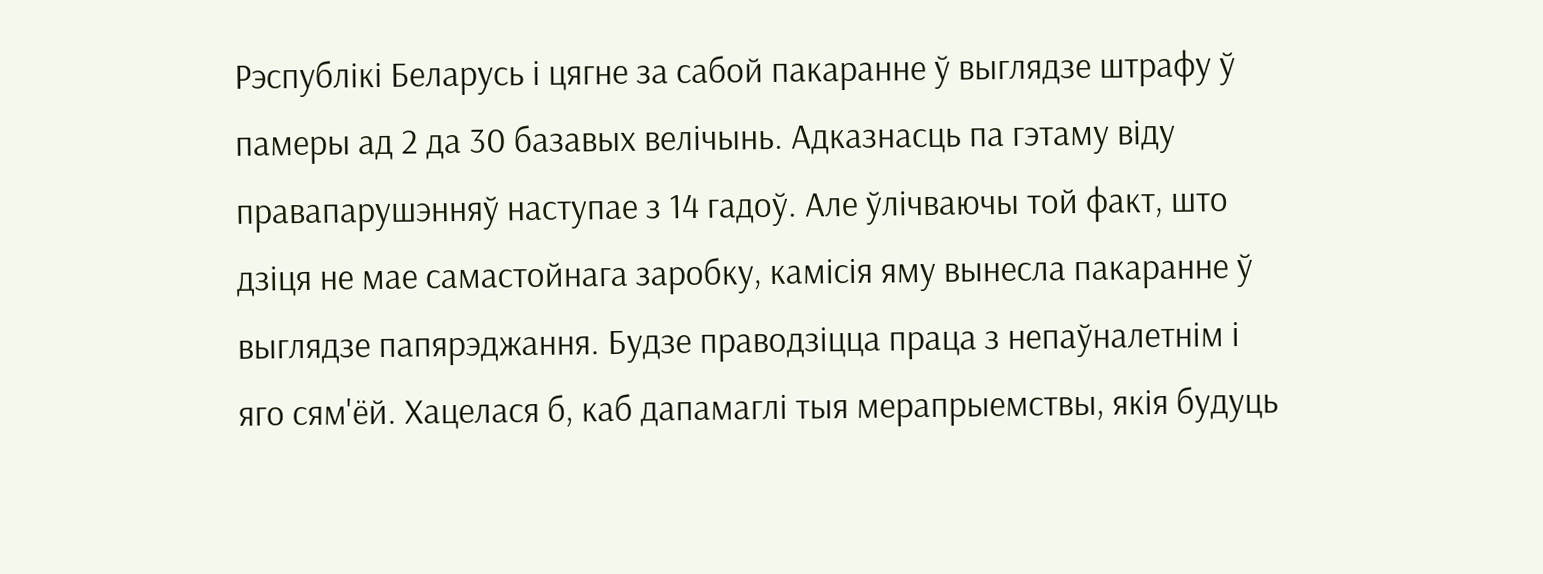Рэспублікі Беларусь і цягне за сабой пакаранне ў выглядзе штрафу ў памеры ад 2 да 30 базавых велічынь. Адказнасць па гэтаму віду правапарушэнняў наступае з 14 гадоў. Але ўлічваючы той факт, што дзіця не мае самастойнага заробку, камісія яму вынесла пакаранне ў выглядзе папярэджання. Будзе праводзіцца праца з непаўналетнім і яго сям'ёй. Хацелася б, каб дапамаглі тыя мерапрыемствы, якія будуць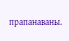прапанаваны.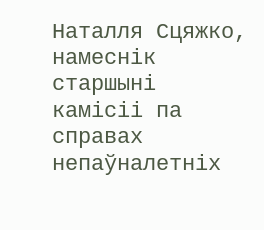Наталля Сцяжко, намеснік старшыні камісіі па справах непаўналетніх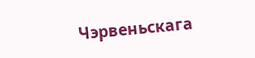Чэрвеньскага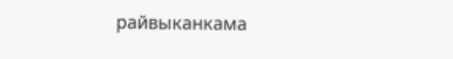райвыканкама